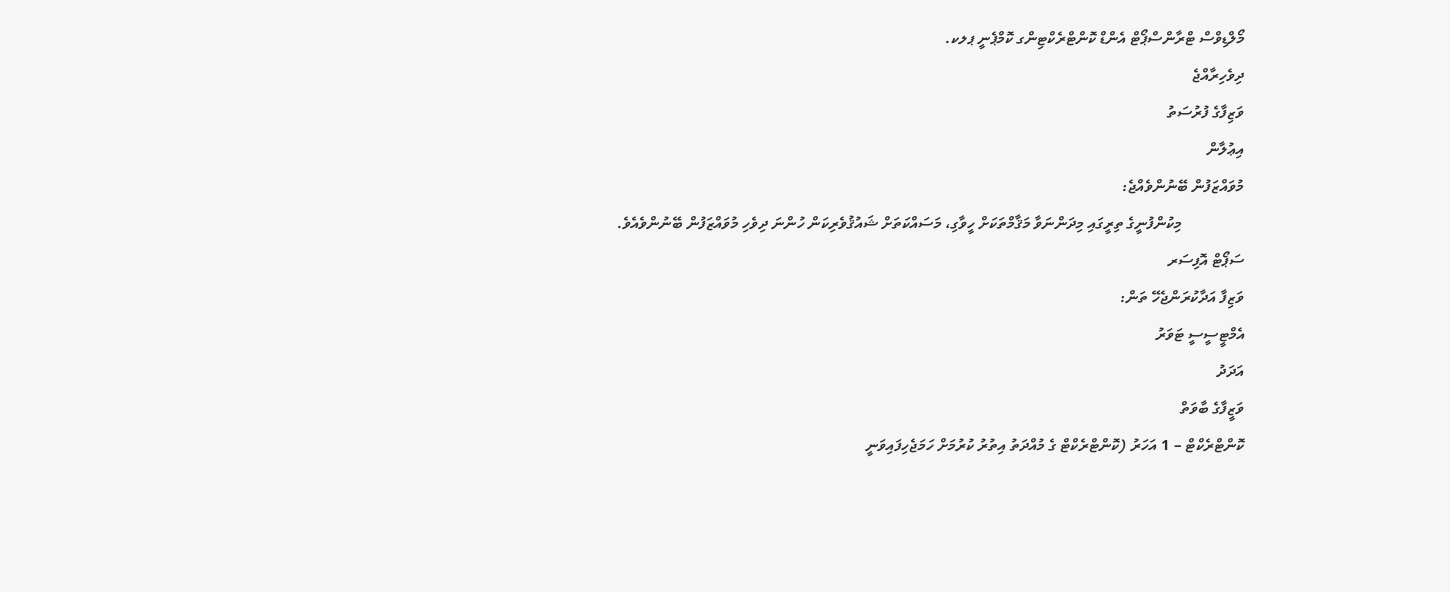މޯލްޑިވްސް ޓްރާންސްޕޯޓް އެންޑް ކޮންޓްރެކްޓިންގ ކޮމްޕެނީ ޕލކ.
ދިވެހިރާއްޖެ
ވަޒިފާގެ ފުރުސަތު
އިޢުލާން
މުވައްޒަފުން ބޭނުންވެއްޖެ:
                މިކުންފުނީގެ ތިރީގައި މިދަންނަވާ މަޤާމްތަކަށް ހީވާގި، މަސައްކަތަށް ޝައުޤުވެރިކަން ހުންނަ ދިވެހި މުވައްޒަފުން ބޭނުންވެއެވެ.
ސަޕޯޓް އޮފިސަރ
ވަޒިފާ އަދާކުރަންޖެހޭ ތަން:
އެމްޓީސީސީ ޓަވަރު
އަދަދު
ވަޒީފާގެ ބާވަތް
ކޮންޓްރެކްޓް – 1 އަހަރު (ކޮންޓްރެކްޓް ގެ މުއްދަތު އިތުރު ކުރުމަށް ހަމަޖެހިފައިވަނީ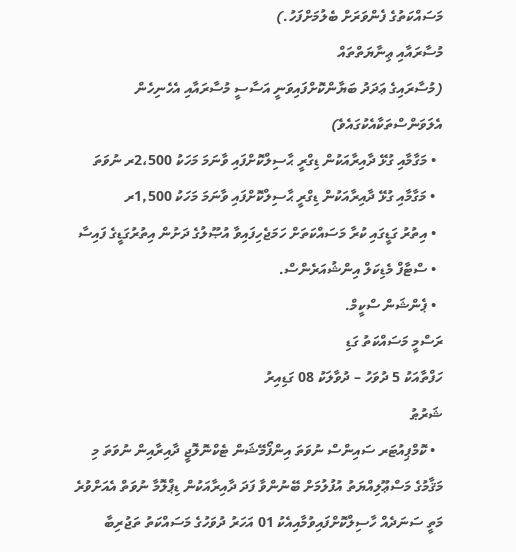މަސައްކަތުގެ ފެންވަރަށް ބެލުމަށްފަހު.)
މުސާރައާއި ޢިނާޔަތްތައް
(މުސާރައިގެ ޢަދަދު ބަޔާންކޮށްފައިވަނީ އަސާސީ މުސާރައާއި އެހެނިހެން އެލަވަންސްތަކާއެކުގައެވެ)
  • މަގާމާއި ގުޅޭ ދާއިރާއަކުން ޑިގްރީ ޙާސިލްކޮށްފައި ވާނަމަ މަހަކު 2،500ރ ނުވަތަ
  • މަގާމާއި ގުޅޭ ދާއިރާއަކުން ޑިގްރީ ޙާސިލްކޮށްފައި ވާނަމަ މަހަކު 1,500ރ
  • އިތުރު ގަޑީގައި ކުރާ މަސައްކަތަށް ހަމަޖެހިފައިވާ އުޞޫލުގެ ދަށުން އިތުރުގަޑީގެ ފައިސާ
  • ސްޓާފް މެޑިކަލް އިންޝުއަރެންސް.
  • ޕެންޝަން ސްކީމް.
ރަސްމީ މަސައްކަތު ގަޑި
ހަފްތާއަކު 5 ދުވަހު – ދުވާލަކު 08 ގަޑިއިރު
ޝަރުޠު
  • ކޮމްޕިއުޓަރ ސައިންސް ނުވަތަ އިންފޯމޭޝަން ޓެކްނޮލޮޖީ ދާއިރާއިން ނުވަތަ މި މަޤާމުގެ މަސްޢޫލިއްޔަތު އުފުލުމަށް ބޭނުންވާ ފަދަ ދާއިރާއަކުން ޑިޕްލޮމާ ނުވަތް އެއަށްވުރެ މަތީ ސަނަދެއް ހާސިލްކޮށްފައިވުމާއިއެކު 01 އަހަރު ދުވަހުގެ މަސައްކަތު ތަޖުރިބާ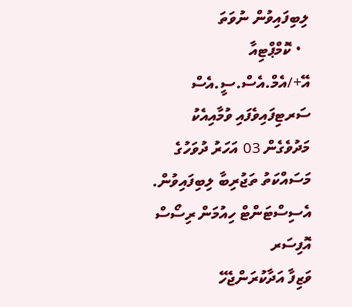ލިބިފައިވުން ނުވަތަ
  • ކޮމްޕްޓިއާ އޭ+/އެމް.އެސް.ސީ.އެސް ސަރޓިފައިވެފައި ވުމާއިއެކު މަދުވެގެން 03 އަހަރު ދުވަހުގެ މަސައްކަތު ތަޖުރިބާ ލިބިފައިވުން.
އެސިސްޓަންޓް ހިއުމަން ރިސޯސް އޮފިސަރ
ވަޒިފާ އަދާކުރަންޖެހޭ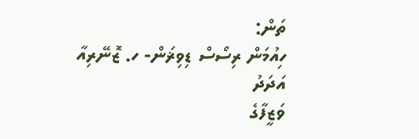ތަން:
ހިއުމަން ރިސޯސް ޑިވިޜަން- ހ. ޒޮނޭރިއާ
އަދަދު
ވަޒީފާގެ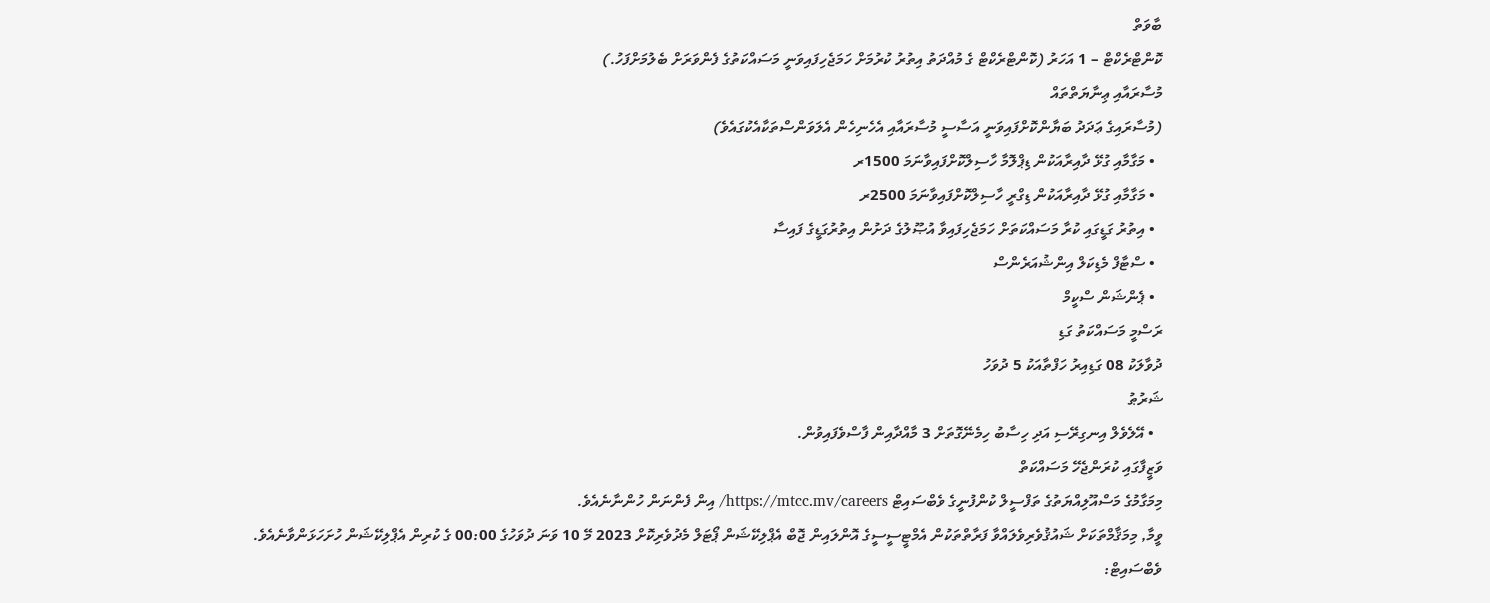ބާވަތް
ކޮންޓްރެކްޓް – 1 އަހަރު (ކޮންޓްރެކްޓް ގެ މުއްދަތު އިތުރު ކުރުމަށް ހަމަޖެހިފައިވަނީ މަސައްކަތުގެ ފެންވަރަށް ބެލުމަށްފަހު.)
މުސާރައާއި ޢިނާޔަތްތައް
(މުސާރައިގެ ޢަދަދު ބަޔާންކޮށްފައިވަނީ އަސާސީ މުސާރައާއި އެހެނިހެން އެލަވަންސްތަކާއެކުގައެވެ)
  • މަގާމާއި ގުޅޭ ދާއިރާއަކުން ޑިޕްލޮމާ ހާސިލްކޮށްފައިވާނަމަ 1500ރ
  • މަގާމާއި ގުޅޭ ދާއިރާއަކުން ޑިގްރީ ހާސިލްކޮށްފައިވާނަމަ 2500ރ
  • އިތުރު ގަޑީގައި ކުރާ މަސައްކަތަށް ހަމަޖެހިފައިވާ އުޞޫލުގެ ދަށުން އިތުރުގަޑީގެ ފައިސާ
  • ސްޓާފް މެޑިކަލް އިންޝުއަރެންސް
  • ޕެންޝަން ސްކީމް
ރަސްމީ މަސައްކަތު ގަޑި
ދުވާލަކު 08 ގަޑިއިރު ހަފްތާއަކު 5 ދުވަހު
ޝަރުޠު
  • އޭލެވެލް އިނގިރޭސި އަދި ހިސާބު ހިމެނޭގޮތަށް 3 މާއްދާއިން ފާސްވެފައިވުން.
ވަޒީފާގައި ކުރަންޖެހޭ މަސައްކަތް
މިމަގާމުގެ މަސްއޫލިއްޔަތުގެ ތަފްސީލް ކުންފުނީގެ ވެބްސައިޓް https://mtcc.mv/careers/ އިން ފެންނަން ހުންނާނެއެވެ.
ވީމާ, މިމަޤާމްތަކަށް ޝައުޤުވެރިވެލައްވާ ފަރާތްތަކުން އެމްޓީސީސީގެ އޮންލައިން ޖޮބް އެޕްލިކޭޝަން ޕޯޓަލް މެދުވެރިކޮށް 2023 މޭ 10 ވަނަ ދުވަހުގެ 00:00 ގެ ކުރިން އެޕްލިކޭޝަން ހުށަހަޅަންވާނެއެވެ.
ވެބްސައިޓް: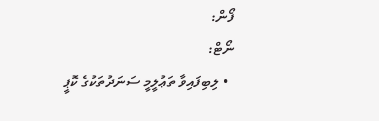ފޯން:
ނޯޓް:
  • ލިބިފައިވާ ތަޢުލީމީ ސަނަދުތަކުގެ ކޮޕީ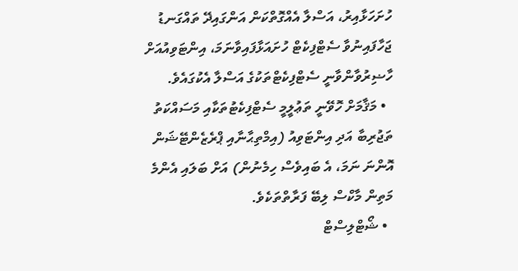ހުށަހަޅާއިރު، އަސްލާ އެއްގޮތްކަން އަންގައިދޭ ތައްގަނޑު ޖަހާފައިނުވާ ސެޓްފިކެޓް ހުށައަޅާފައިވާނަމަ، އިންޓަވިއުއަށް ހާޟިރުވާންވާނީ ސެޓްފިކެޓްތަކުގެ އަސްލާ އެކުގައެވެ.
  • މަޤާމަށް ހޮވޭނީ ތަޢުލީމީ ސެޓްފިކެޓުތަކާއި މަސައްކަތު ތަޖުރިބާ އަދި އިންޓަވިއު (އިމްތިޙާނާއި ޕްރެޒެންޓޭޝަން އޮންނަ ނަމަ، އެ ބައިވެސް ހިމެނުން) އަށް ބަލައި އެންމެ މަތިން މާކްސް ލިބޭ ފަރާތްތަކެވެ.
  • ޝޯޓްލިސްޓް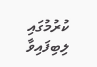ކުރުމުގައި ލިބިފައިވާ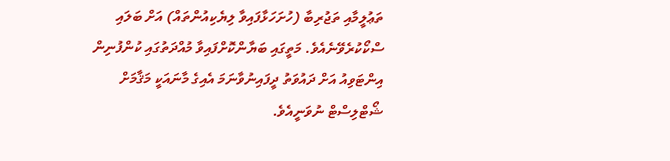ތަޢުލީމާއި ތަޖުރިބާ (ހުށަހަޅާފައިވާ ލިޔެކިއުންތައް) އަށް ބަލައި ސްކޯކުރެވޭނެއެވެ. މަތީގައި ބަޔާންކޮށްފައިވާ މުއްދަތުގައި ކުންފުނިން އިންޓަވިއު އަށް ދައުވަތު ދީފައިނުވާނަމަ އެއިގެ މާނައަކީ މަޤާމަށް ޝޯޓްލިސްޓް ނުވަނީއެވެ.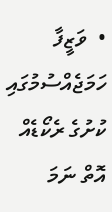•  ވަޒީފާ ހަމަޖެއްސުމުގައި ކުށުގެ ރެކޯޑެއް އޮތް ނަމަ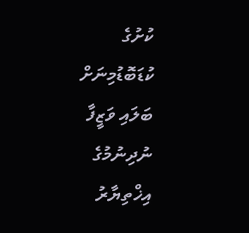ކުށުގެ ކުޑަބޮޑުމިނަށް ބަލައި ވަޒީފާ ނުދިނުމުގެ އިޚްތިޔާރު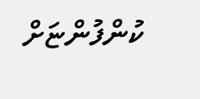ކުންފުންޏަށް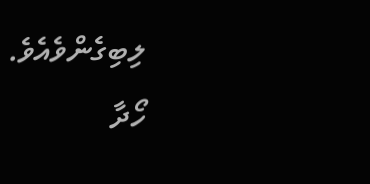ލިބިގެންވެއެވެ.
ހޯދާ